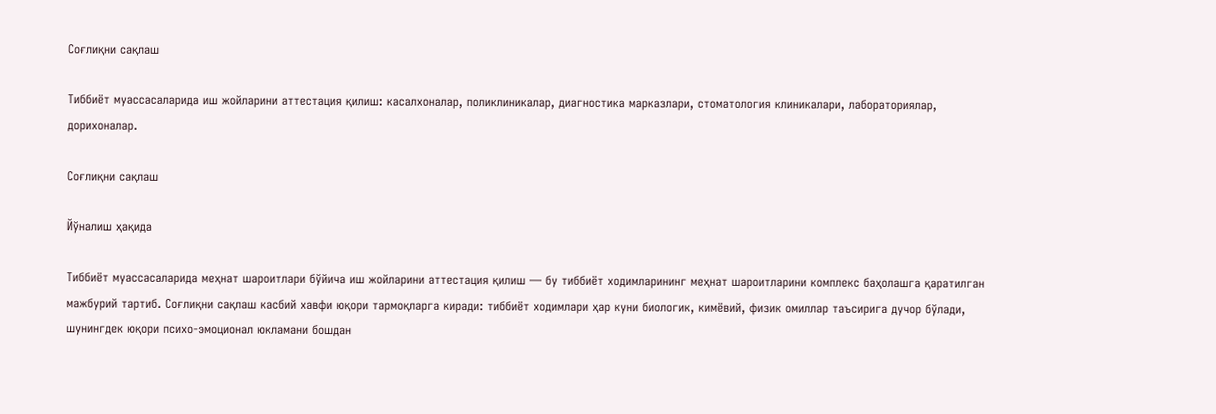Соғлиқни сақлаш

Тиббиёт муассасаларида иш жойларини аттестация қилиш: касалхоналар, поликлиникалар, диагностика марказлари, стоматология клиникалари, лабораториялар, дорихоналар.

Соғлиқни сақлаш

Йўналиш ҳақида

Тиббиёт муассасаларида меҳнат шароитлари бўйича иш жойларини аттестация қилиш — бу тиббиёт ходимларининг меҳнат шароитларини комплекс баҳолашга қаратилган мажбурий тартиб. Соғлиқни сақлаш касбий хавфи юқори тармоқларга киради: тиббиёт ходимлари ҳар куни биологик, кимёвий, физик омиллар таъсирига дучор бўлади, шунингдек юқори психо-эмоционал юкламани бошдан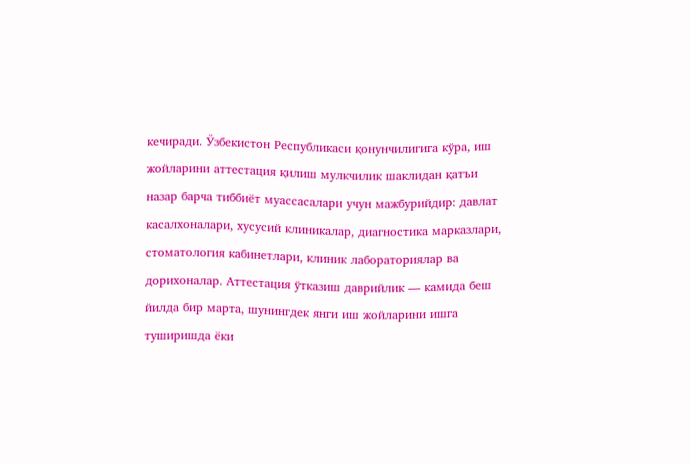кечиради. Ўзбекистон Республикаси қонунчилигига кўра, иш жойларини аттестация қилиш мулкчилик шаклидан қатъи назар барча тиббиёт муассасалари учун мажбурийдир: давлат касалхоналари, хусусий клиникалар, диагностика марказлари, стоматология кабинетлари, клиник лабораториялар ва дорихоналар. Аттестация ўтказиш даврийлик — камида беш йилда бир марта, шунингдек янги иш жойларини ишга туширишда ёки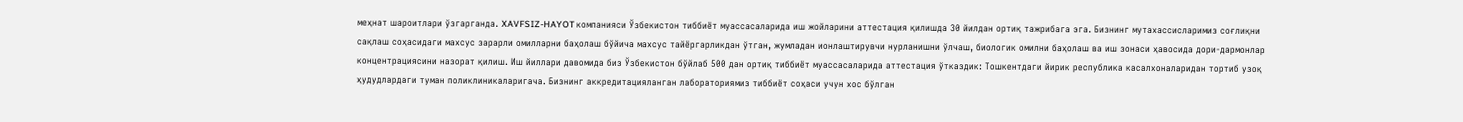меҳнат шароитлари ўзгарганда. XAVFSIZ-HAYOT компанияси Ўзбекистон тиббиёт муассасаларида иш жойларини аттестация қилишда 30 йилдан ортиқ тажрибага эга. Бизнинг мутахассисларимиз соғлиқни сақлаш соҳасидаги махсус зарарли омилларни баҳолаш бўйича махсус тайёргарликдан ўтган, жумладан ионлаштирувчи нурланишни ўлчаш, биологик омилни баҳолаш ва иш зонаси ҳавосида дори-дармонлар концентрациясини назорат қилиш. Иш йиллари давомида биз Ўзбекистон бўйлаб 500 дан ортиқ тиббиёт муассасаларида аттестация ўтказдик: Тошкентдаги йирик республика касалхоналаридан тортиб узоқ ҳудудлардаги туман поликлиникаларигача. Бизнинг аккредитацияланган лабораториямиз тиббиёт соҳаси учун хос бўлган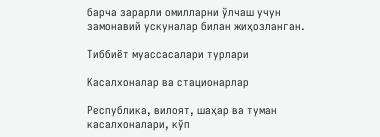барча зарарли омилларни ўлчаш учун замонавий ускуналар билан жиҳозланган.

Тиббиёт муассасалари турлари

Касалхоналар ва стационарлар

Республика, вилоят, шаҳар ва туман касалхоналари, кўп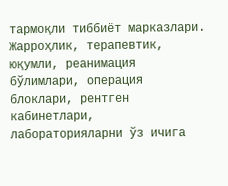тармоқли тиббиёт марказлари. Жарроҳлик, терапевтик, юқумли, реанимация бўлимлари, операция блоклари, рентген кабинетлари, лабораторияларни ўз ичига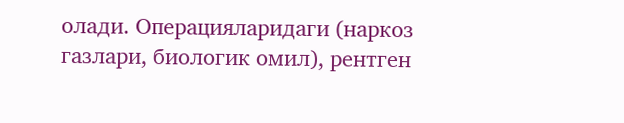олади. Операцияларидаги (наркоз газлари, биологик омил), рентген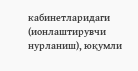кабинетларидаги (ионлаштирувчи нурланиш), юқумли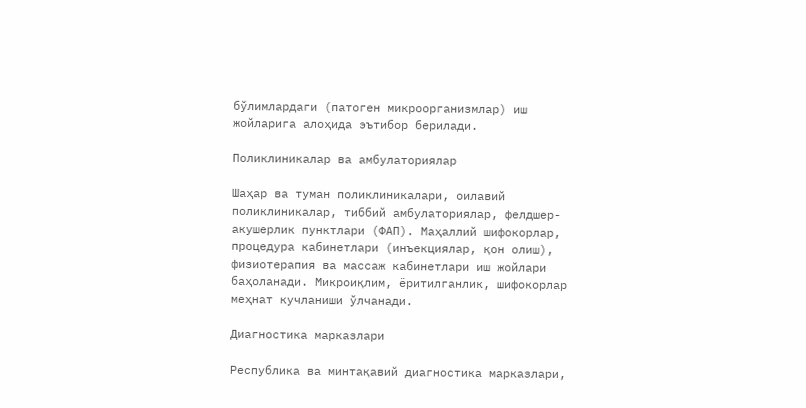бўлимлардаги (патоген микроорганизмлар) иш жойларига алоҳида эътибор берилади.

Поликлиникалар ва амбулаториялар

Шаҳар ва туман поликлиникалари, оилавий поликлиникалар, тиббий амбулаториялар, фелдшер-акушерлик пунктлари (ФАП). Маҳаллий шифокорлар, процедура кабинетлари (инъекциялар, қон олиш), физиотерапия ва массаж кабинетлари иш жойлари баҳоланади. Микроиқлим, ёритилганлик, шифокорлар меҳнат кучланиши ўлчанади.

Диагностика марказлари

Республика ва минтақавий диагностика марказлари,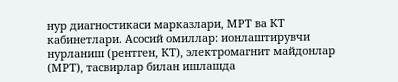нур диагностикаси марказлари, МРТ ва КТ кабинетлари. Асосий омиллар: ионлаштирувчи нурланиш (рентген, КТ), электромагнит майдонлар (МРТ), тасвирлар билан ишлашда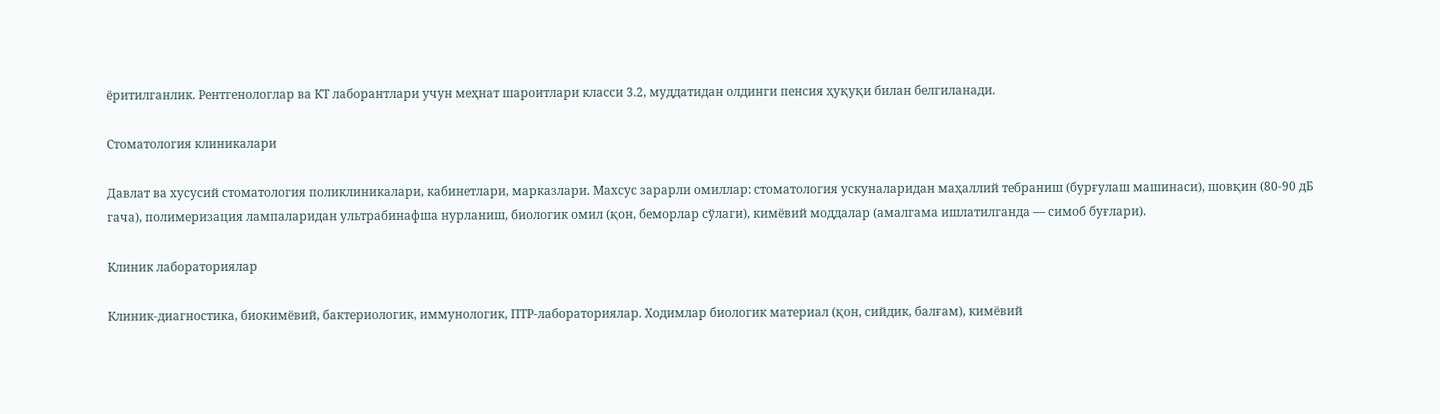ёритилганлик. Рентгенологлар ва КТ лаборантлари учун меҳнат шароитлари класси 3.2, муддатидан олдинги пенсия ҳуқуқи билан белгиланади.

Стоматология клиникалари

Давлат ва хусусий стоматология поликлиникалари, кабинетлари, марказлари. Махсус зарарли омиллар: стоматология ускуналаридан маҳаллий тебраниш (бурғулаш машинаси), шовқин (80-90 дБ гача), полимеризация лампаларидан ультрабинафша нурланиш, биологик омил (қон, беморлар сўлаги), кимёвий моддалар (амалгама ишлатилганда — симоб буғлари).

Клиник лабораториялар

Клиник-диагностика, биокимёвий, бактериологик, иммунологик, ПТР-лабораториялар. Ходимлар биологик материал (қон, сийдик, балғам), кимёвий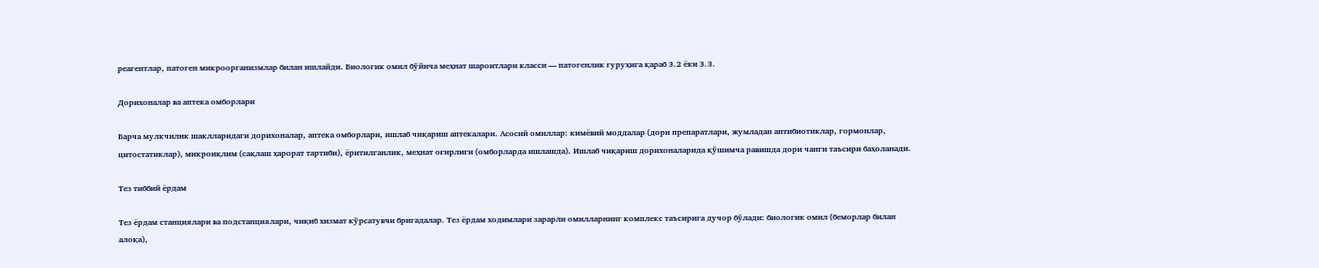реагентлар, патоген микроорганизмлар билан ишлайди. Биологик омил бўйича меҳнат шароитлари класси — патогенлик гуруҳига қараб 3.2 ёки 3.3.

Дорихоналар ва аптека омборлари

Барча мулкчилик шаклларидаги дорихоналар, аптека омборлари, ишлаб чиқариш аптекалари. Асосий омиллар: кимёвий моддалар (дори препаратлари, жумладан антибиотиклар, гормонлар, цитостатиклар), микроиқлим (сақлаш ҳарорат тартиби), ёритилганлик, меҳнат оғирлиги (омборларда ишлашда). Ишлаб чиқариш дорихоналарида қўшимча равишда дори чанги таъсири баҳоланади.

Тез тиббий ёрдам

Тез ёрдам станциялари ва подстанциялари, чиқиб хизмат кўрсатувчи бригадалар. Тез ёрдам ходимлари зарарли омилларнинг комплекс таъсирига дучор бўлади: биологик омил (беморлар билан алоқа),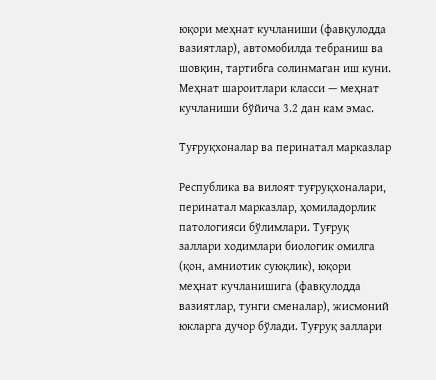юқори меҳнат кучланиши (фавқулодда вазиятлар), автомобилда тебраниш ва шовқин, тартибга солинмаган иш куни. Меҳнат шароитлари класси — меҳнат кучланиши бўйича 3.2 дан кам эмас.

Туғруқхоналар ва перинатал марказлар

Республика ва вилоят туғруқхоналари, перинатал марказлар, ҳомиладорлик патологияси бўлимлари. Туғруқ заллари ходимлари биологик омилга (қон, амниотик суюқлик), юқори меҳнат кучланишига (фавқулодда вазиятлар, тунги сменалар), жисмоний юкларга дучор бўлади. Туғруқ заллари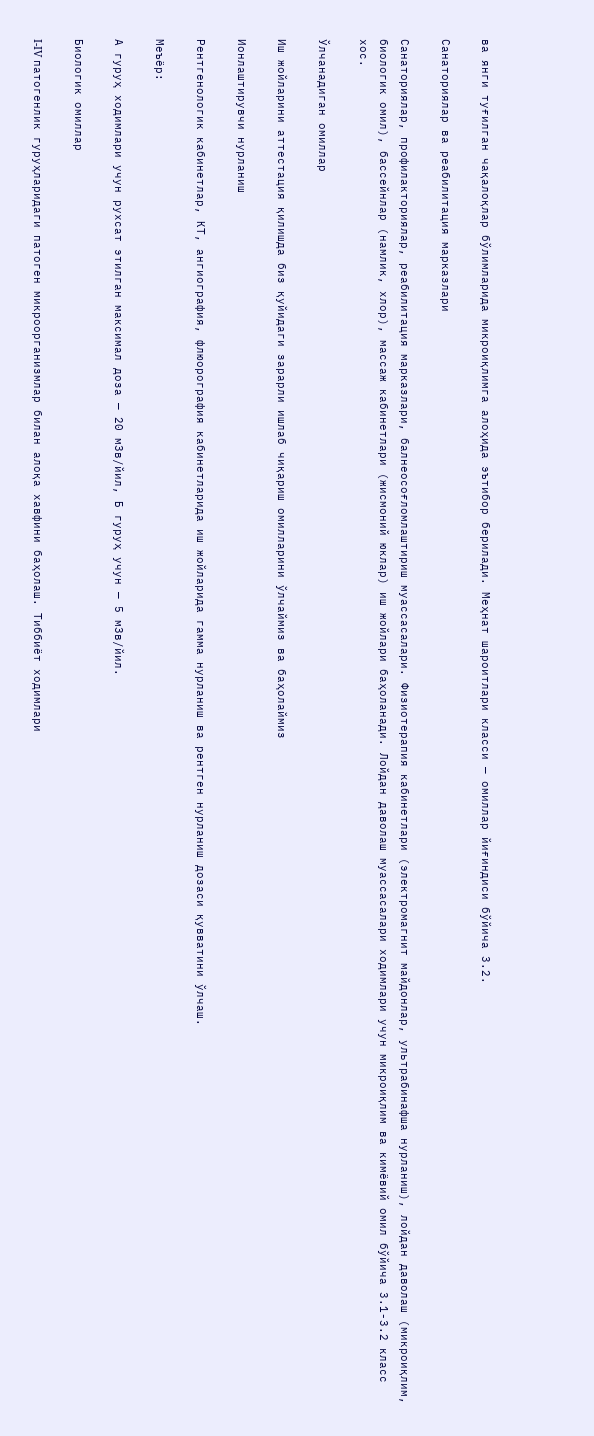ва янги туғилган чақалоқлар бўлимларида микроиқлимга алоҳида эътибор берилади. Меҳнат шароитлари класси — омиллар йиғиндиси бўйича 3.2.

Санаториялар ва реабилитация марказлари

Санаториялар, профилакториялар, реабилитация марказлари, балнеосоғломлаштириш муассасалари. Физиотерапия кабинетлари (электромагнит майдонлар, ультрабинафша нурланиш), лойдан даволаш (микроиқлим, биологик омил), бассейнлар (намлик, хлор), массаж кабинетлари (жисмоний юклар) иш жойлари баҳоланади. Лойдан даволаш муассасалари ходимлари учун микроиқлим ва кимёвий омил бўйича 3.1-3.2 класс хос.

Ўлчанадиган омиллар

Иш жойларини аттестация қилишда биз қуйидаги зарарли ишлаб чиқариш омилларини ўлчаймиз ва баҳолаймиз

Ионлаштирувчи нурланиш

Рентгенологик кабинетлар, КТ, ангиография, флюорография кабинетларида иш жойларида гамма нурланиш ва рентген нурланиш дозаси қувватини ўлчаш.

Меъёр:

А гуруҳ ходимлари учун рухсат этилган максимал доза — 20 мЗв/йил, Б гуруҳ учун — 5 мЗв/йил.

Биологик омиллар

I-IV патогенлик гуруҳларидаги патоген микроорганизмлар билан алоқа хавфини баҳолаш. Тиббиёт ходимлари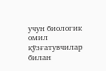учун биологик омил қўзғатувчилар билан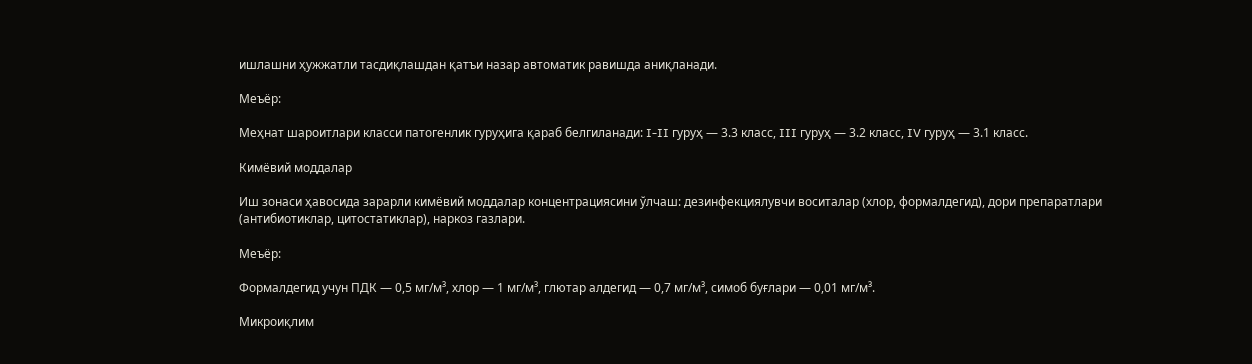ишлашни ҳужжатли тасдиқлашдан қатъи назар автоматик равишда аниқланади.

Меъёр:

Меҳнат шароитлари класси патогенлик гуруҳига қараб белгиланади: I-II гуруҳ — 3.3 класс, III гуруҳ — 3.2 класс, IV гуруҳ — 3.1 класс.

Кимёвий моддалар

Иш зонаси ҳавосида зарарли кимёвий моддалар концентрациясини ўлчаш: дезинфекциялувчи воситалар (хлор, формалдегид), дори препаратлари (антибиотиклар, цитостатиклар), наркоз газлари.

Меъёр:

Формалдегид учун ПДК — 0,5 мг/м³, хлор — 1 мг/м³, глютар алдегид — 0,7 мг/м³, симоб буғлари — 0,01 мг/м³.

Микроиқлим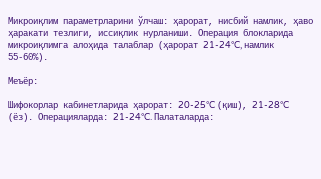Микроиқлим параметрларини ўлчаш: ҳарорат, нисбий намлик, ҳаво ҳаракати тезлиги, иссиқлик нурланиши. Операция блокларида микроиқлимга алоҳида талаблар (ҳарорат 21-24°C, намлик 55-60%).

Меъёр:

Шифокорлар кабинетларида ҳарорат: 20-25°C (қиш), 21-28°C (ёз). Операцияларда: 21-24°C. Палаталарда: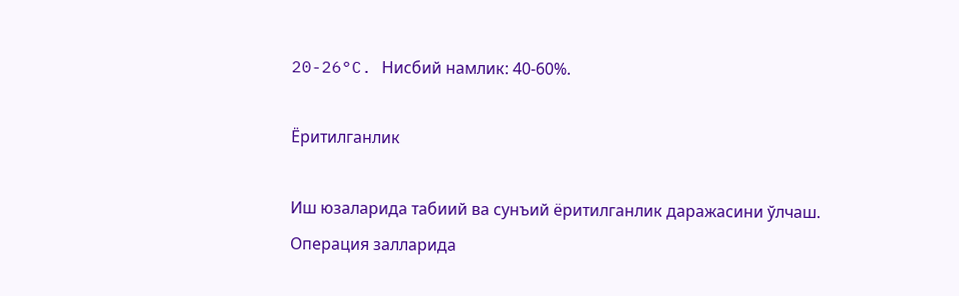20-26°C. Нисбий намлик: 40-60%.

Ёритилганлик

Иш юзаларида табиий ва сунъий ёритилганлик даражасини ўлчаш. Операция залларида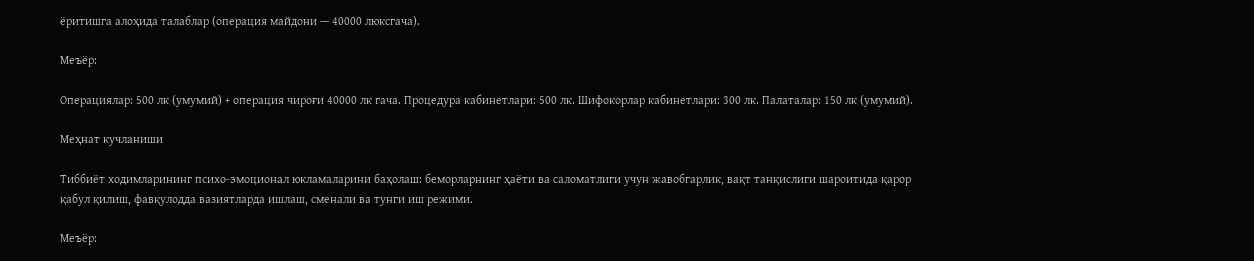ёритишга алоҳида талаблар (операция майдони — 40000 люксгача).

Меъёр:

Операциялар: 500 лк (умумий) + операция чироғи 40000 лк гача. Процедура кабинетлари: 500 лк. Шифокорлар кабинетлари: 300 лк. Палаталар: 150 лк (умумий).

Меҳнат кучланиши

Тиббиёт ходимларининг психо-эмоционал юкламаларини баҳолаш: беморларнинг ҳаёти ва саломатлиги учун жавобгарлик, вақт танқислиги шароитида қарор қабул қилиш, фавқулодда вазиятларда ишлаш, сменали ва тунги иш режими.

Меъёр: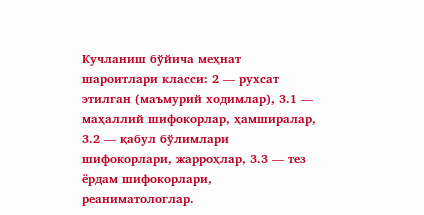Кучланиш бўйича меҳнат шароитлари класси: 2 — рухсат этилган (маъмурий ходимлар), 3.1 — маҳаллий шифокорлар, ҳамширалар, 3.2 — қабул бўлимлари шифокорлари, жарроҳлар, 3.3 — тез ёрдам шифокорлари, реаниматологлар.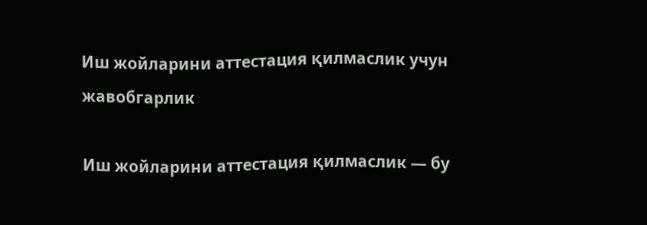Иш жойларини аттестация қилмаслик учун жавобгарлик

Иш жойларини аттестация қилмаслик — бу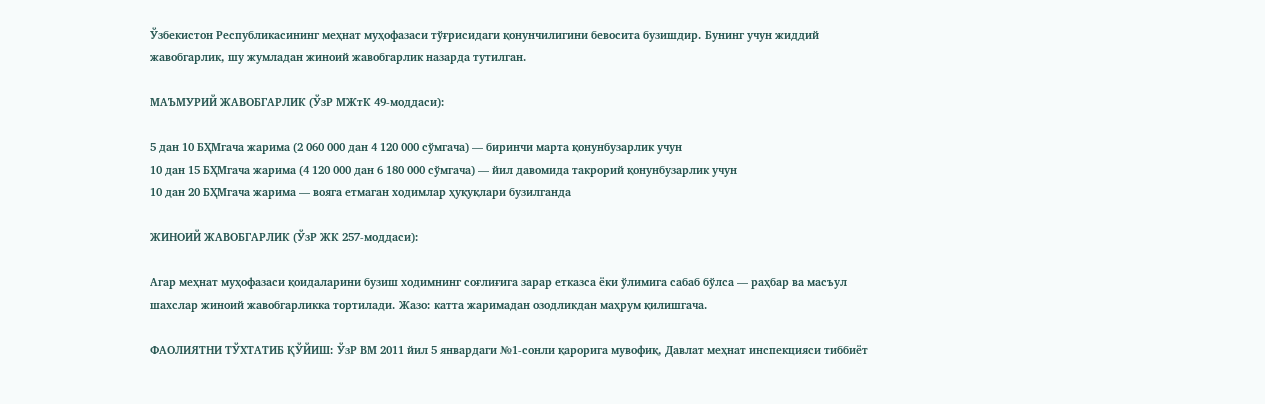Ўзбекистон Республикасининг меҳнат муҳофазаси тўғрисидаги қонунчилигини бевосита бузишдир. Бунинг учун жиддий жавобгарлик, шу жумладан жиноий жавобгарлик назарда тутилган.

МАЪМУРИЙ ЖАВОБГАРЛИК (ЎзР МЖтК 49-моддаси):

5 дан 10 БҲМгача жарима (2 060 000 дан 4 120 000 сўмгача) — биринчи марта қонунбузарлик учун
10 дан 15 БҲМгача жарима (4 120 000 дан 6 180 000 сўмгача) — йил давомида такрорий қонунбузарлик учун
10 дан 20 БҲМгача жарима — вояга етмаган ходимлар ҳуқуқлари бузилганда

ЖИНОИЙ ЖАВОБГАРЛИК (ЎзР ЖК 257-моддаси):

Агар меҳнат муҳофазаси қоидаларини бузиш ходимнинг соғлиғига зарар етказса ёки ўлимига сабаб бўлса — раҳбар ва масъул шахслар жиноий жавобгарликка тортилади. Жазо: катта жаримадан озодликдан маҳрум қилишгача.

ФАОЛИЯТНИ ТЎХТАТИБ ҚЎЙИШ: ЎзР ВМ 2011 йил 5 январдаги №1-сонли қарорига мувофиқ, Давлат меҳнат инспекцияси тиббиёт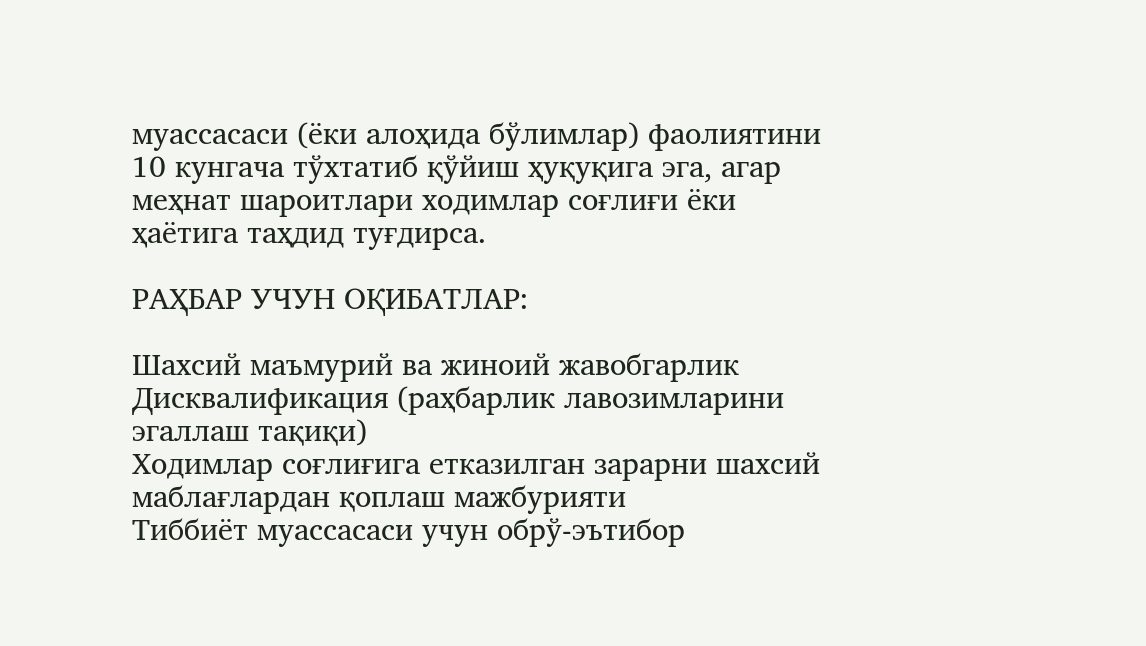муассасаси (ёки алоҳида бўлимлар) фаолиятини 10 кунгача тўхтатиб қўйиш ҳуқуқига эга, агар меҳнат шароитлари ходимлар соғлиғи ёки ҳаётига таҳдид туғдирса.

РАҲБАР УЧУН ОҚИБАТЛАР:

Шахсий маъмурий ва жиноий жавобгарлик
Дисквалификация (раҳбарлик лавозимларини эгаллаш тақиқи)
Ходимлар соғлиғига етказилган зарарни шахсий маблағлардан қоплаш мажбурияти
Тиббиёт муассасаси учун обрў-эътибор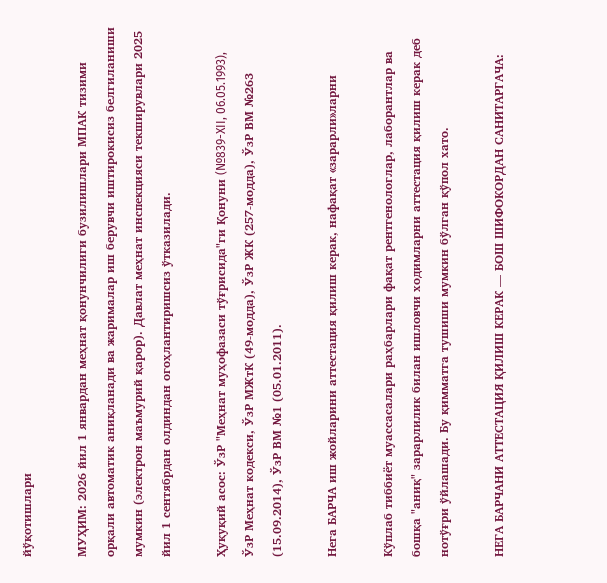йўқотишлари

МУҲИМ: 2026 йил 1 январдан меҳнат қонунчилиги бузилишлари МПАК тизими орқали автоматик аниқланади ва жарималар иш берувчи иштирокисиз белгиланиши мумкин (электрон маъмурий қарор). Давлат меҳнат инспекцияси текширувлари 2025 йил 1 сентябрдан олдиндан огоҳлантиришсиз ўтказилади.

Ҳуқуқий асос: ЎзР "Меҳнат муҳофазаси тўғрисида"ги Қонуни (№839-XII, 06.05.1993), ЎзР Меҳнат кодекси, ЎзР МЖтК (49-модда), ЎзР ЖК (257-модда), ЎзР ВМ №263 (15.09.2014), ЎзР ВМ №1 (05.01.2011).

Нега БАРЧА иш жойларини аттестация қилиш керак, нафақат «зарарли»ларни

Кўплаб тиббиёт муассасалари раҳбарлари фақат рентгенологлар, лаборантлар ва бошқа "аниқ" зарарлилик билан ишловчи ходимларни аттестация қилиш керак деб нотўғри ўйлашади. Бу қимматга тушиши мумкин бўлган қўпол хато.

НЕГА БАРЧАНИ АТТЕСТАЦИЯ ҚИЛИШ КЕРАК — БОШ ШИФОКОРДАН САНИТАРГАЧА: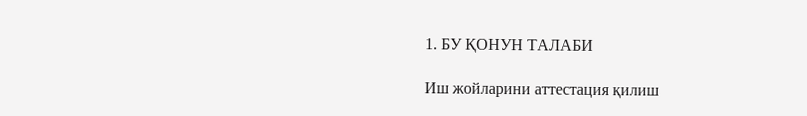1. БУ ҚОНУН ТАЛАБИ

Иш жойларини аттестация қилиш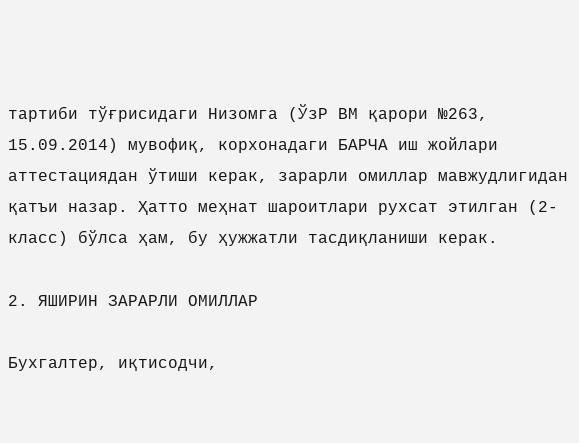тартиби тўғрисидаги Низомга (ЎзР ВМ қарори №263, 15.09.2014) мувофиқ, корхонадаги БАРЧА иш жойлари аттестациядан ўтиши керак, зарарли омиллар мавжудлигидан қатъи назар. Ҳатто меҳнат шароитлари рухсат этилган (2-класс) бўлса ҳам, бу ҳужжатли тасдиқланиши керак.

2. ЯШИРИН ЗАРАРЛИ ОМИЛЛАР

Бухгалтер, иқтисодчи,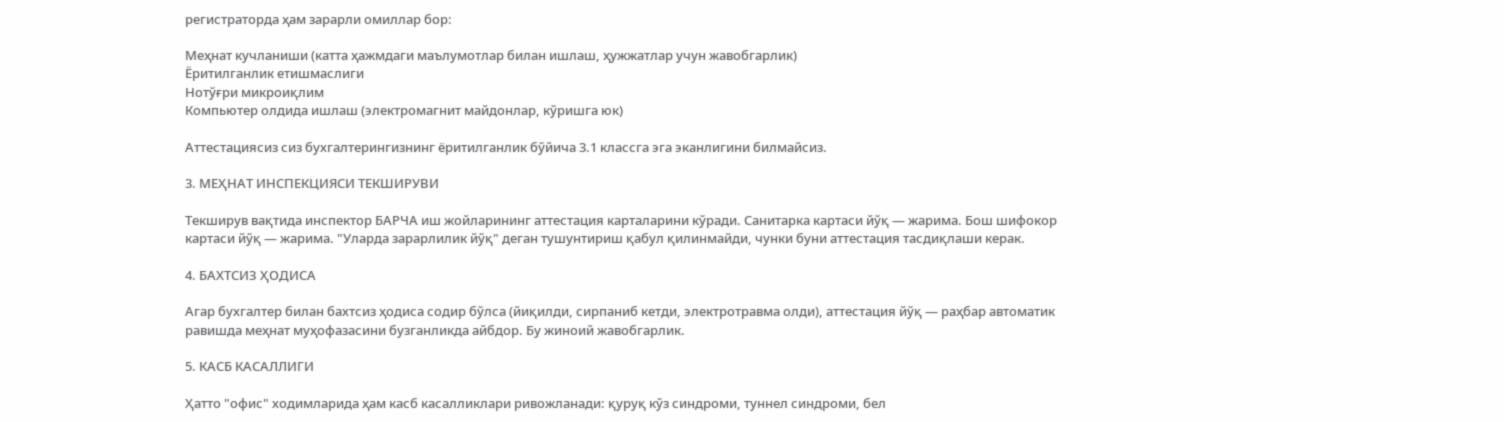регистраторда ҳам зарарли омиллар бор:

Меҳнат кучланиши (катта ҳажмдаги маълумотлар билан ишлаш, ҳужжатлар учун жавобгарлик)
Ёритилганлик етишмаслиги
Нотўғри микроиқлим
Компьютер олдида ишлаш (электромагнит майдонлар, кўришга юк)

Аттестациясиз сиз бухгалтерингизнинг ёритилганлик бўйича 3.1 классга эга эканлигини билмайсиз.

3. МЕҲНАТ ИНСПЕКЦИЯСИ ТЕКШИРУВИ

Текширув вақтида инспектор БАРЧА иш жойларининг аттестация карталарини кўради. Санитарка картаси йўқ — жарима. Бош шифокор картаси йўқ — жарима. "Уларда зарарлилик йўқ" деган тушунтириш қабул қилинмайди, чунки буни аттестация тасдиқлаши керак.

4. БАХТСИЗ ҲОДИСА

Агар бухгалтер билан бахтсиз ҳодиса содир бўлса (йиқилди, сирпаниб кетди, электротравма олди), аттестация йўқ — раҳбар автоматик равишда меҳнат муҳофазасини бузганликда айбдор. Бу жиноий жавобгарлик.

5. КАСБ КАСАЛЛИГИ

Ҳатто "офис" ходимларида ҳам касб касалликлари ривожланади: қуруқ кўз синдроми, туннел синдроми, бел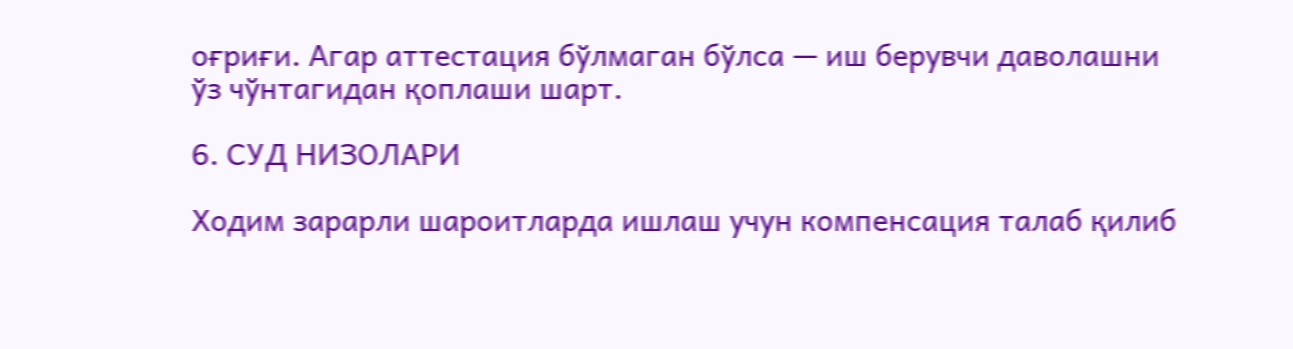оғриғи. Агар аттестация бўлмаган бўлса — иш берувчи даволашни ўз чўнтагидан қоплаши шарт.

6. СУД НИЗОЛАРИ

Ходим зарарли шароитларда ишлаш учун компенсация талаб қилиб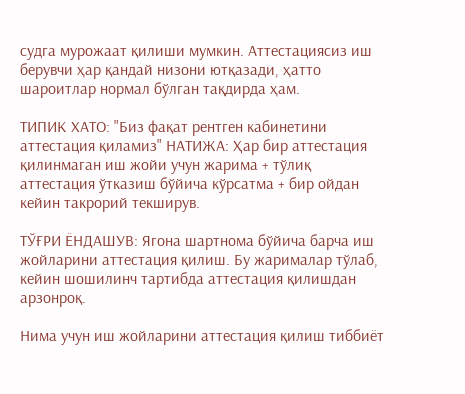судга мурожаат қилиши мумкин. Аттестациясиз иш берувчи ҳар қандай низони ютқазади, ҳатто шароитлар нормал бўлган тақдирда ҳам.

ТИПИК ХАТО: "Биз фақат рентген кабинетини аттестация қиламиз" НАТИЖА: Ҳар бир аттестация қилинмаган иш жойи учун жарима + тўлиқ аттестация ўтказиш бўйича кўрсатма + бир ойдан кейин такрорий текширув.

ТЎҒРИ ЁНДАШУВ: Ягона шартнома бўйича барча иш жойларини аттестация қилиш. Бу жарималар тўлаб, кейин шошилинч тартибда аттестация қилишдан арзонроқ.

Нима учун иш жойларини аттестация қилиш тиббиёт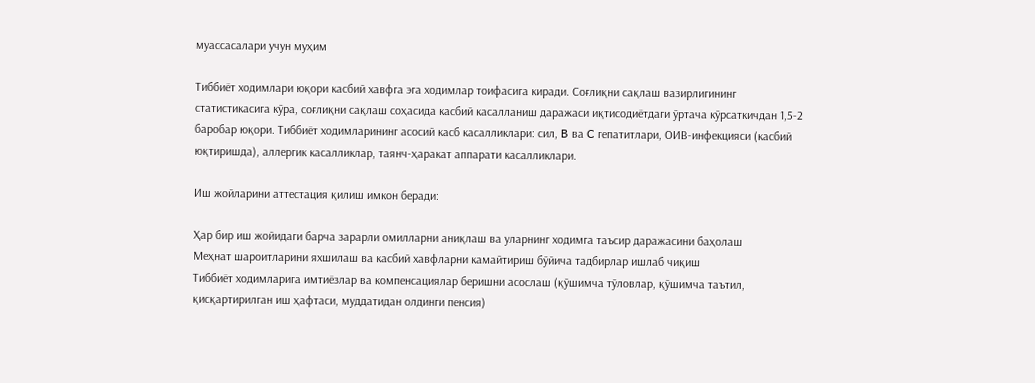муассасалари учун муҳим

Тиббиёт ходимлари юқори касбий хавфга эга ходимлар тоифасига киради. Соғлиқни сақлаш вазирлигининг статистикасига кўра, соғлиқни сақлаш соҳасида касбий касалланиш даражаси иқтисодиётдаги ўртача кўрсаткичдан 1,5-2 баробар юқори. Тиббиёт ходимларининг асосий касб касалликлари: сил, B ва C гепатитлари, ОИВ-инфекцияси (касбий юқтиришда), аллергик касалликлар, таянч-ҳаракат аппарати касалликлари.

Иш жойларини аттестация қилиш имкон беради:

Ҳар бир иш жойидаги барча зарарли омилларни аниқлаш ва уларнинг ходимга таъсир даражасини баҳолаш
Меҳнат шароитларини яхшилаш ва касбий хавфларни камайтириш бўйича тадбирлар ишлаб чиқиш
Тиббиёт ходимларига имтиёзлар ва компенсациялар беришни асослаш (қўшимча тўловлар, қўшимча таътил, қисқартирилган иш ҳафтаси, муддатидан олдинги пенсия)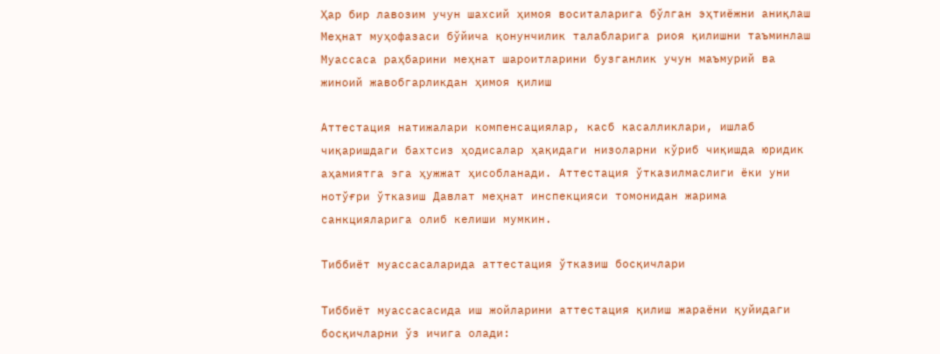Ҳар бир лавозим учун шахсий ҳимоя воситаларига бўлган эҳтиёжни аниқлаш
Меҳнат муҳофазаси бўйича қонунчилик талабларига риоя қилишни таъминлаш
Муассаса раҳбарини меҳнат шароитларини бузганлик учун маъмурий ва жиноий жавобгарликдан ҳимоя қилиш

Аттестация натижалари компенсациялар, касб касалликлари, ишлаб чиқаришдаги бахтсиз ҳодисалар ҳақидаги низоларни кўриб чиқишда юридик аҳамиятга эга ҳужжат ҳисобланади. Аттестация ўтказилмаслиги ёки уни нотўғри ўтказиш Давлат меҳнат инспекцияси томонидан жарима санкцияларига олиб келиши мумкин.

Тиббиёт муассасаларида аттестация ўтказиш босқичлари

Тиббиёт муассасасида иш жойларини аттестация қилиш жараёни қуйидаги босқичларни ўз ичига олади: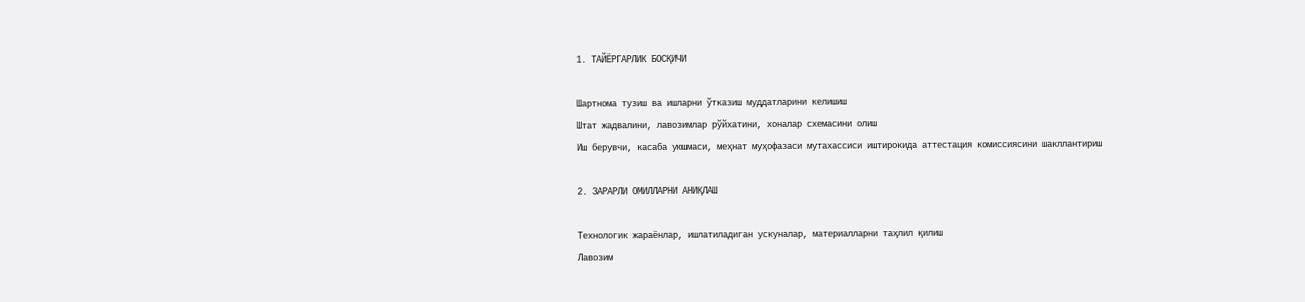1. ТАЙЁРГАРЛИК БОСҚИЧИ

Шартнома тузиш ва ишларни ўтказиш муддатларини келишиш
Штат жадвалини, лавозимлар рўйхатини, хоналар схемасини олиш
Иш берувчи, касаба уюшмаси, меҳнат муҳофазаси мутахассиси иштирокида аттестация комиссиясини шакллантириш

2. ЗАРАРЛИ ОМИЛЛАРНИ АНИҚЛАШ

Технологик жараёнлар, ишлатиладиган ускуналар, материалларни таҳлил қилиш
Лавозим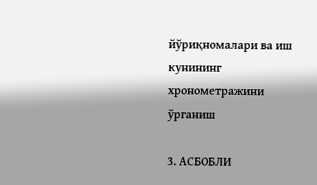йўриқномалари ва иш кунининг хронометражини ўрганиш

3. АСБОБЛИ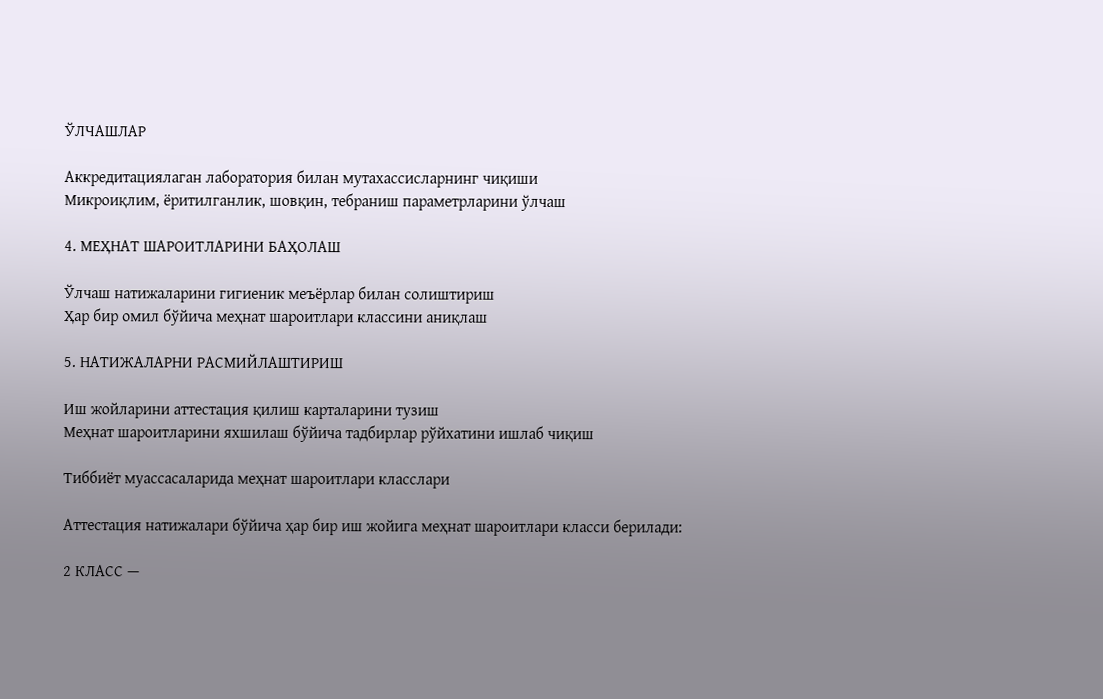ЎЛЧАШЛАР

Аккредитациялаган лаборатория билан мутахассисларнинг чиқиши
Микроиқлим, ёритилганлик, шовқин, тебраниш параметрларини ўлчаш

4. МЕҲНАТ ШАРОИТЛАРИНИ БАҲОЛАШ

Ўлчаш натижаларини гигиеник меъёрлар билан солиштириш
Ҳар бир омил бўйича меҳнат шароитлари классини аниқлаш

5. НАТИЖАЛАРНИ РАСМИЙЛАШТИРИШ

Иш жойларини аттестация қилиш карталарини тузиш
Меҳнат шароитларини яхшилаш бўйича тадбирлар рўйхатини ишлаб чиқиш

Тиббиёт муассасаларида меҳнат шароитлари класслари

Аттестация натижалари бўйича ҳар бир иш жойига меҳнат шароитлари класси берилади:

2 КЛАСС —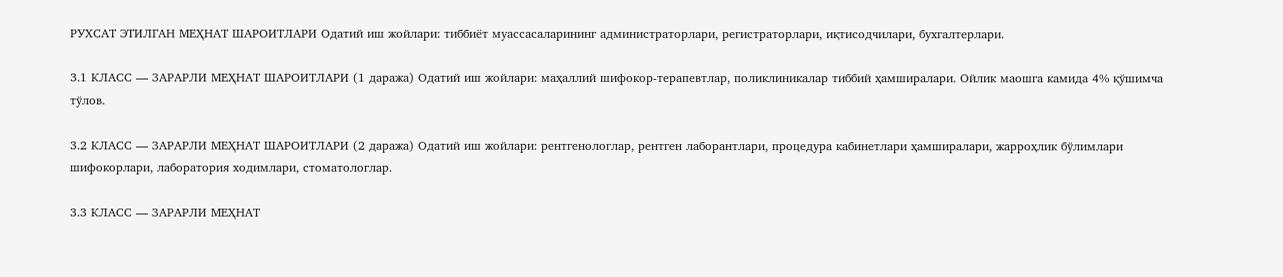РУХСАТ ЭТИЛГАН МЕҲНАТ ШАРОИТЛАРИ Одатий иш жойлари: тиббиёт муассасаларининг администраторлари, регистраторлари, иқтисодчилари, бухгалтерлари.

3.1 КЛАСС — ЗАРАРЛИ МЕҲНАТ ШАРОИТЛАРИ (1 даража) Одатий иш жойлари: маҳаллий шифокор-терапевтлар, поликлиникалар тиббий ҳамширалари. Ойлик маошга камида 4% қўшимча тўлов.

3.2 КЛАСС — ЗАРАРЛИ МЕҲНАТ ШАРОИТЛАРИ (2 даража) Одатий иш жойлари: рентгенологлар, рентген лаборантлари, процедура кабинетлари ҳамширалари, жарроҳлик бўлимлари шифокорлари, лаборатория ходимлари, стоматологлар.

3.3 КЛАСС — ЗАРАРЛИ МЕҲНАТ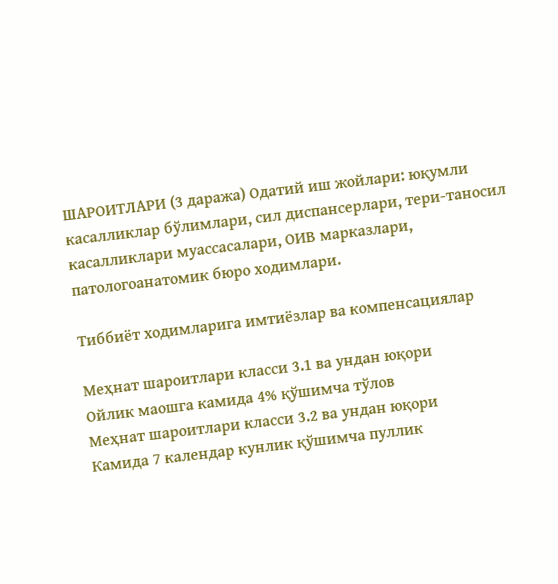ШАРОИТЛАРИ (3 даража) Одатий иш жойлари: юқумли касалликлар бўлимлари, сил диспансерлари, тери-таносил касалликлари муассасалари, ОИВ марказлари, патологоанатомик бюро ходимлари.

Тиббиёт ходимларига имтиёзлар ва компенсациялар

Меҳнат шароитлари класси 3.1 ва ундан юқори
Ойлик маошга камида 4% қўшимча тўлов
Меҳнат шароитлари класси 3.2 ва ундан юқори
Камида 7 календар кунлик қўшимча пуллик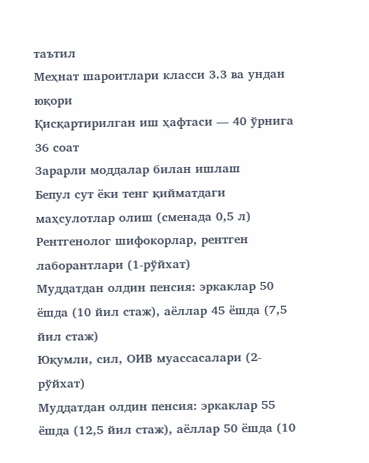таътил
Меҳнат шароитлари класси 3.3 ва ундан юқори
Қисқартирилган иш ҳафтаси — 40 ўрнига 36 соат
Зарарли моддалар билан ишлаш
Бепул сут ёки тенг қийматдаги маҳсулотлар олиш (сменада 0,5 л)
Рентгенолог шифокорлар, рентген лаборантлари (1-рўйхат)
Муддатдан олдин пенсия: эркаклар 50 ёшда (10 йил стаж), аёллар 45 ёшда (7,5 йил стаж)
Юқумли, сил, ОИВ муассасалари (2-рўйхат)
Муддатдан олдин пенсия: эркаклар 55 ёшда (12,5 йил стаж), аёллар 50 ёшда (10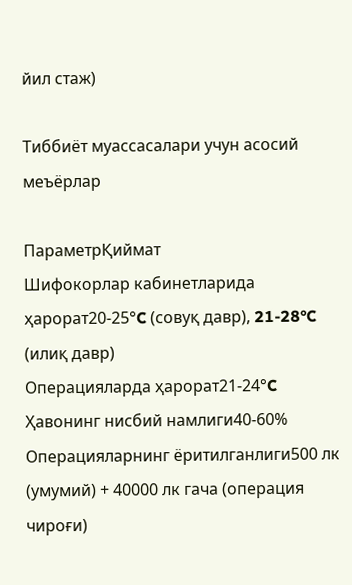йил стаж)

Тиббиёт муассасалари учун асосий меъёрлар

ПараметрҚиймат
Шифокорлар кабинетларида ҳарорат20-25°C (совуқ давр), 21-28°C (илиқ давр)
Операцияларда ҳарорат21-24°C
Ҳавонинг нисбий намлиги40-60%
Операцияларнинг ёритилганлиги500 лк (умумий) + 40000 лк гача (операция чироғи)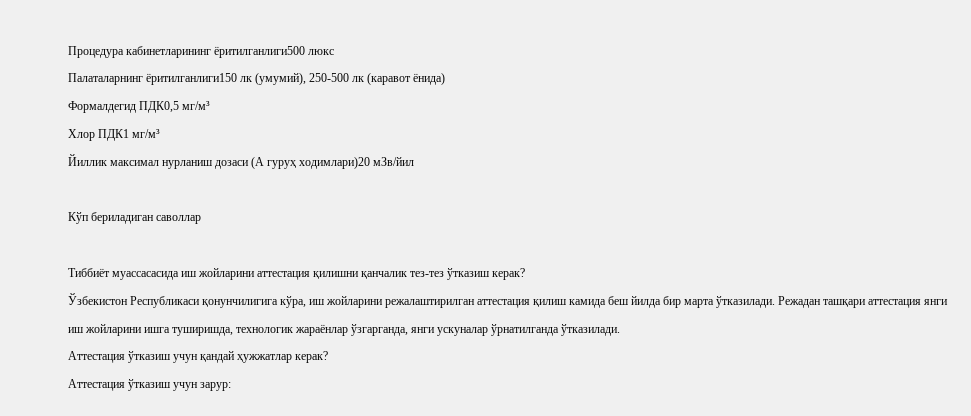Процедура кабинетларининг ёритилганлиги500 люкс
Палаталарнинг ёритилганлиги150 лк (умумий), 250-500 лк (каравот ёнида)
Формалдегид ПДК0,5 мг/м³
Хлор ПДК1 мг/м³
Йиллик максимал нурланиш дозаси (А гуруҳ ходимлари)20 мЗв/йил

Кўп бериладиган саволлар

Тиббиёт муассасасида иш жойларини аттестация қилишни қанчалик тез-тез ўтказиш керак?
Ўзбекистон Республикаси қонунчилигига кўра, иш жойларини режалаштирилган аттестация қилиш камида беш йилда бир марта ўтказилади. Режадан ташқари аттестация янги иш жойларини ишга туширишда, технологик жараёнлар ўзгарганда, янги ускуналар ўрнатилганда ўтказилади.
Аттестация ўтказиш учун қандай ҳужжатлар керак?
Аттестация ўтказиш учун зарур: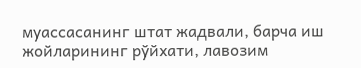муассасанинг штат жадвали, барча иш жойларининг рўйхати, лавозим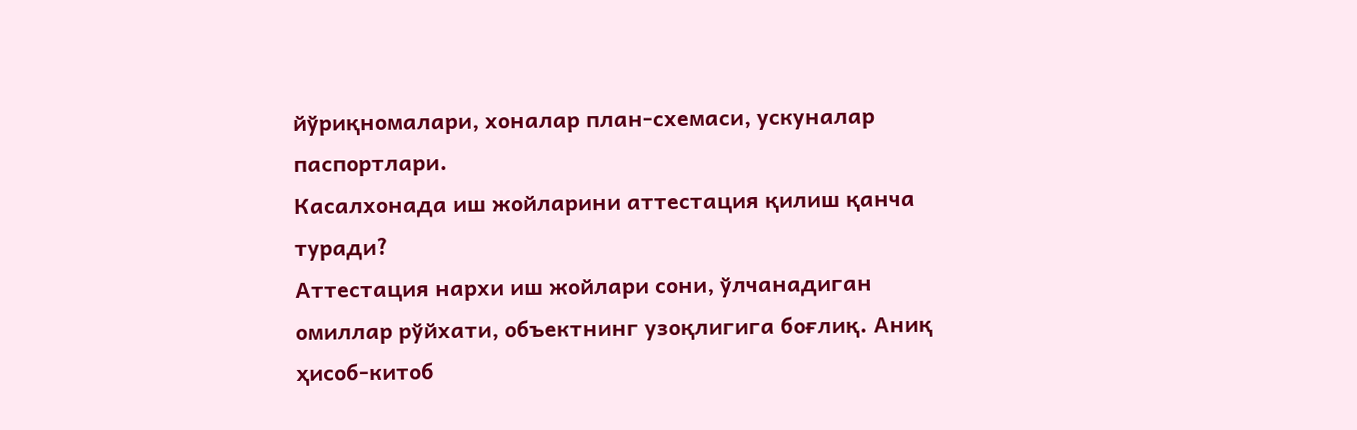йўриқномалари, хоналар план-схемаси, ускуналар паспортлари.
Касалхонада иш жойларини аттестация қилиш қанча туради?
Аттестация нархи иш жойлари сони, ўлчанадиган омиллар рўйхати, объектнинг узоқлигига боғлиқ. Аниқ ҳисоб-китоб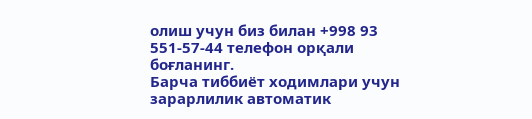олиш учун биз билан +998 93 551-57-44 телефон орқали боғланинг.
Барча тиббиёт ходимлари учун зарарлилик автоматик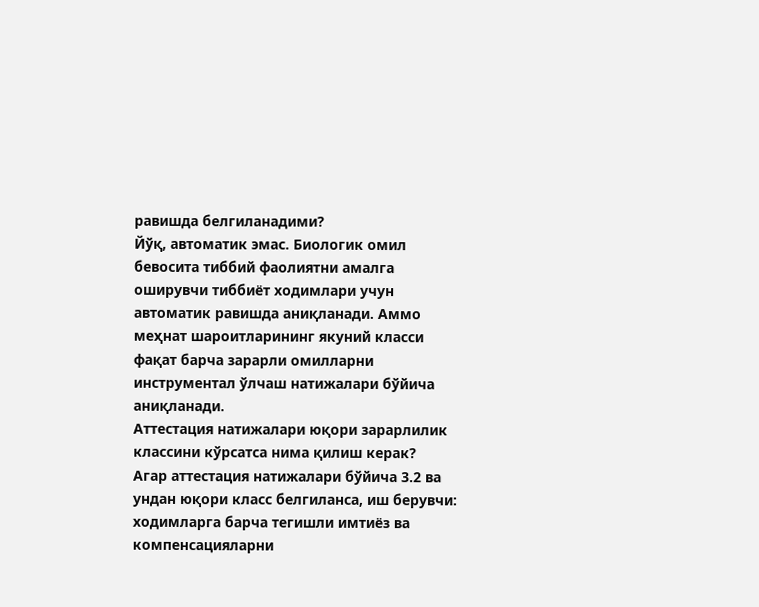равишда белгиланадими?
Йўқ, автоматик эмас. Биологик омил бевосита тиббий фаолиятни амалга оширувчи тиббиёт ходимлари учун автоматик равишда аниқланади. Аммо меҳнат шароитларининг якуний класси фақат барча зарарли омилларни инструментал ўлчаш натижалари бўйича аниқланади.
Аттестация натижалари юқори зарарлилик классини кўрсатса нима қилиш керак?
Агар аттестация натижалари бўйича 3.2 ва ундан юқори класс белгиланса, иш берувчи: ходимларга барча тегишли имтиёз ва компенсацияларни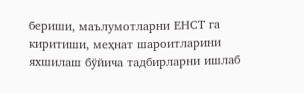бериши, маълумотларни ЕНСТ га киритиши, меҳнат шароитларини яхшилаш бўйича тадбирларни ишлаб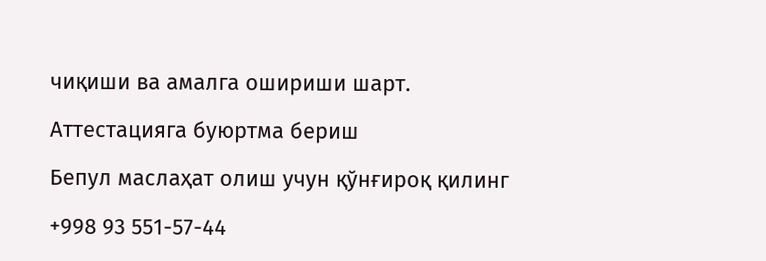чиқиши ва амалга ошириши шарт.

Аттестацияга буюртма бериш

Бепул маслаҳат олиш учун қўнғироқ қилинг

+998 93 551-57-44